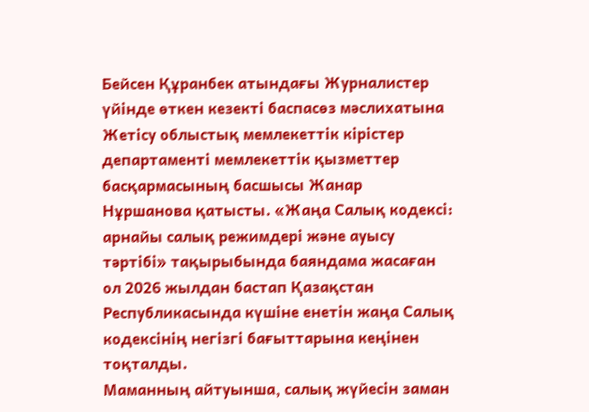Бейсен Құранбек атындағы Журналистер үйінде өткен кезекті баспасөз мәслихатына Жетісу облыстық мемлекеттік кірістер департаменті мемлекеттік қызметтер басқармасының басшысы Жанар Нұршанова қатысты. «Жаңа Салық кодексі: арнайы салық режимдері және ауысу тәртібі» тақырыбында баяндама жасаған ол 2026 жылдан бастап Қазақстан Республикасында күшіне енетін жаңа Салық кодексінің негізгі бағыттарына кеңінен тоқталды.
Маманның айтуынша, салық жүйесін заман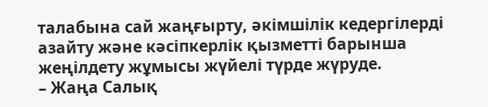талабына сай жаңғырту, әкімшілік кедергілерді азайту және кәсіпкерлік қызметті барынша жеңілдету жұмысы жүйелі түрде жүруде.
– Жаңа Салық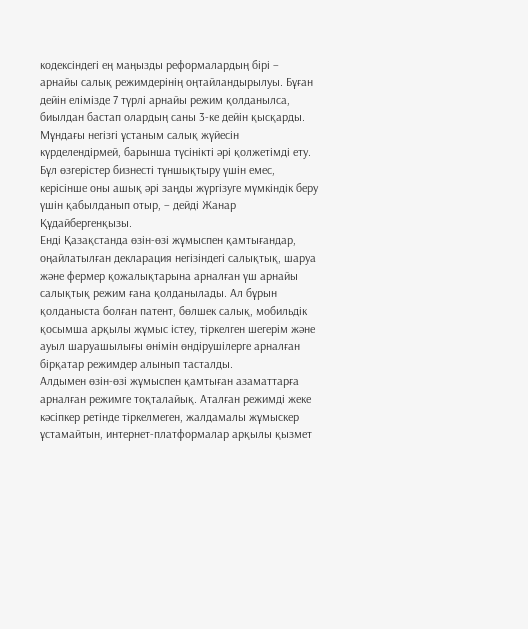кодексіндегі ең маңызды реформалардың бірі – арнайы салық режимдерінің оңтайландырылуы. Бұған дейін елімізде 7 түрлі арнайы режим қолданылса, биылдан бастап олардың саны 3-ке дейін қысқарды. Мұндағы негізгі ұстаным салық жүйесін күрделендірмей, барынша түсінікті әрі қолжетімді ету. Бұл өзгерістер бизнесті тұншықтыру үшін емес, керісінше оны ашық әрі заңды жүргізуге мүмкіндік беру үшін қабылданып отыр, – дейді Жанар Құдайбергенқызы.
Енді Қазақстанда өзін-өзі жұмыспен қамтығандар, оңайлатылған декларация негізіндегі салықтық, шаруа және фермер қожалықтарына арналған үш арнайы салықтық режим ғана қолданылады. Ал бұрын қолданыста болған патент, бөлшек салық, мобильдік қосымша арқылы жұмыс істеу, тіркелген шегерім және ауыл шаруашылығы өнімін өндірушілерге арналған бірқатар режимдер алынып тасталды.
Алдымен өзін-өзі жұмыспен қамтыған азаматтарға арналған режимге тоқталайық. Аталған режимді жеке кәсіпкер ретінде тіркелмеген, жалдамалы жұмыскер ұстамайтын, интернет-платформалар арқылы қызмет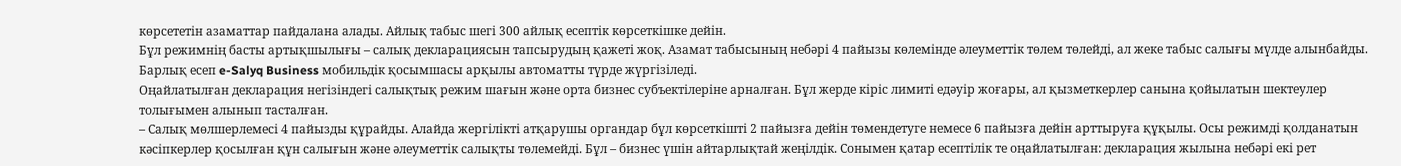көрсететін азаматтар пайдалана алады. Айлық табыс шегі 300 айлық есептік көрсеткішке дейін.
Бұл режимнің басты артықшылығы – салық декларациясын тапсырудың қажеті жоқ. Азамат табысының небәрі 4 пайызы көлемінде әлеуметтік төлем төлейді, ал жеке табыс салығы мүлде алынбайды. Барлық есеп e-Salyq Business мобильдік қосымшасы арқылы автоматты түрде жүргізіледі.
Оңайлатылған декларация негізіндегі салықтық режим шағын және орта бизнес субъектілеріне арналған. Бұл жерде кіріс лимиті едәуір жоғары, ал қызметкерлер санына қойылатын шектеулер толығымен алынып тасталған.
– Салық мөлшерлемесі 4 пайызды құрайды. Алайда жергілікті атқарушы органдар бұл көрсеткішті 2 пайызға дейін төмендетуге немесе 6 пайызға дейін арттыруға құқылы. Осы режимді қолданатын кәсіпкерлер қосылған құн салығын және әлеуметтік салықты төлемейді. Бұл – бизнес үшін айтарлықтай жеңілдік. Сонымен қатар есептілік те оңайлатылған: декларация жылына небәрі екі рет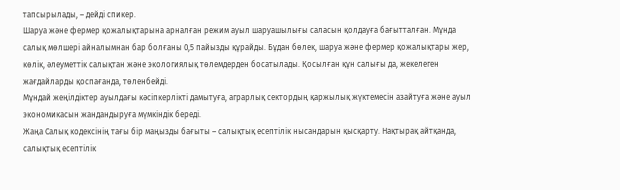тапсырылады, – дейді спикер.
Шаруа және фермер қожалықтарына арналған режим ауыл шаруашылығы саласын қолдауға бағытталған. Мұнда салық мөлшері айналымнан бар болғаны 0,5 пайызды құрайды. Бұдан бөлек, шаруа және фермер қожалықтары жер, көлік, әлеуметтік салықтан және экологиялық төлемдерден босатылады. Қосылған құн салығы да, жекелеген жағдайларды қоспағанда, төленбейді.
Мұндай жеңілдіктер ауылдағы кәсіпкерлікті дамытуға, аграрлық сектордың қаржылық жүктемесін азайтуға және ауыл экономикасын жандандыруға мүмкіндік береді.
Жаңа Салық кодексінің тағы бір маңызды бағыты – салықтық есептілік нысандарын қысқарту. Нақтырақ айтқанда, салықтық есептілік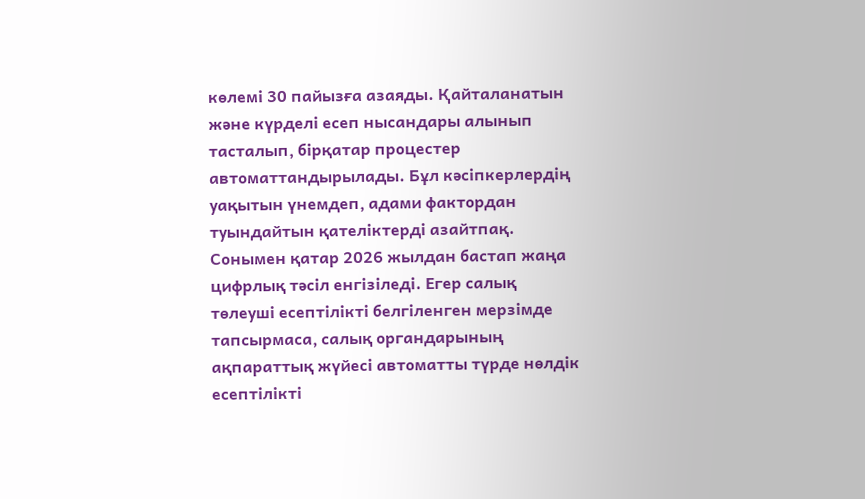көлемі 30 пайызға азаяды. Қайталанатын және күрделі есеп нысандары алынып тасталып, бірқатар процестер автоматтандырылады. Бұл кәсіпкерлердің уақытын үнемдеп, адами фактордан туындайтын қателіктерді азайтпақ.
Сонымен қатар 2026 жылдан бастап жаңа цифрлық тәсіл енгізіледі. Егер салық төлеуші есептілікті белгіленген мерзімде тапсырмаса, салық органдарының ақпараттық жүйесі автоматты түрде нөлдік есептілікті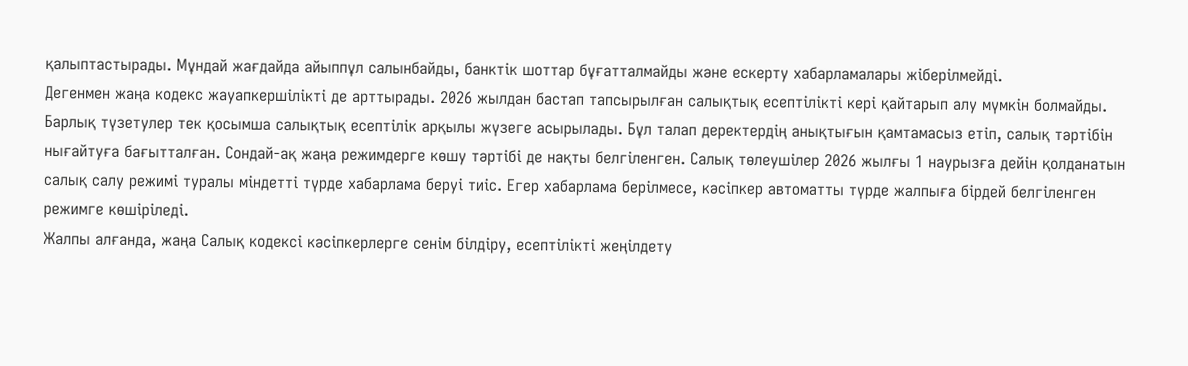қалыптастырады. Мұндай жағдайда айыппұл салынбайды, банктік шоттар бұғатталмайды және ескерту хабарламалары жіберілмейді.
Дегенмен жаңа кодекс жауапкершілікті де арттырады. 2026 жылдан бастап тапсырылған салықтық есептілікті кері қайтарып алу мүмкін болмайды. Барлық түзетулер тек қосымша салықтық есептілік арқылы жүзеге асырылады. Бұл талап деректердің анықтығын қамтамасыз етіп, салық тәртібін нығайтуға бағытталған. Сондай-ақ жаңа режимдерге көшу тәртібі де нақты белгіленген. Салық төлеушілер 2026 жылғы 1 наурызға дейін қолданатын салық салу режимі туралы міндетті түрде хабарлама беруі тиіс. Егер хабарлама берілмесе, кәсіпкер автоматты түрде жалпыға бірдей белгіленген режимге көшіріледі.
Жалпы алғанда, жаңа Салық кодексі кәсіпкерлерге сенім білдіру, есептілікті жеңілдету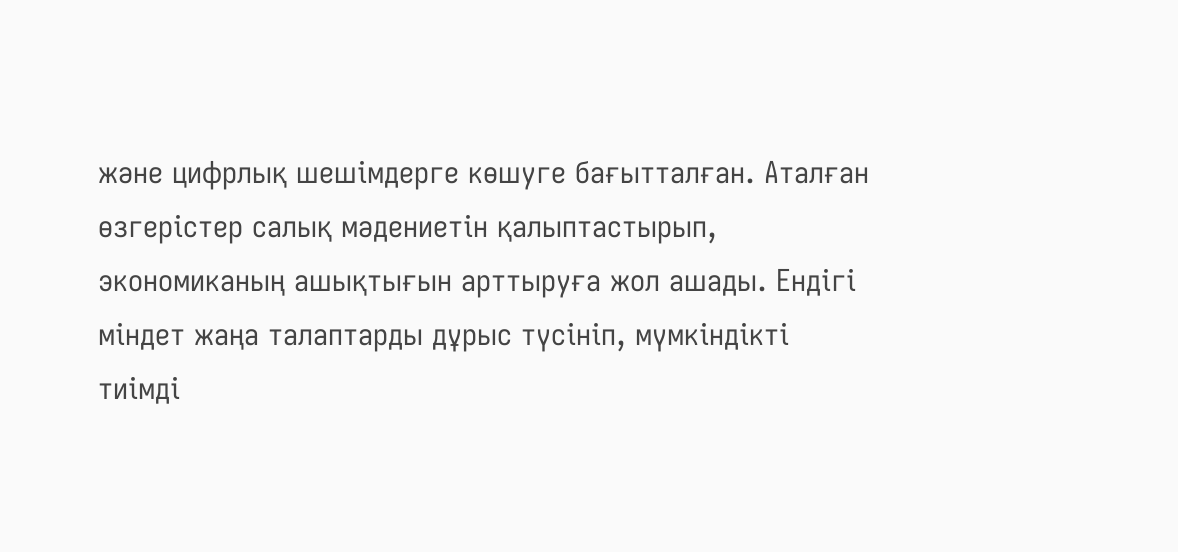және цифрлық шешімдерге көшуге бағытталған. Аталған өзгерістер салық мәдениетін қалыптастырып, экономиканың ашықтығын арттыруға жол ашады. Ендігі міндет жаңа талаптарды дұрыс түсініп, мүмкіндікті тиімді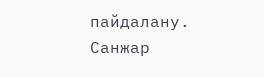пайдалану.
Санжар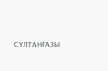СҰЛТАНҒАЗЫ